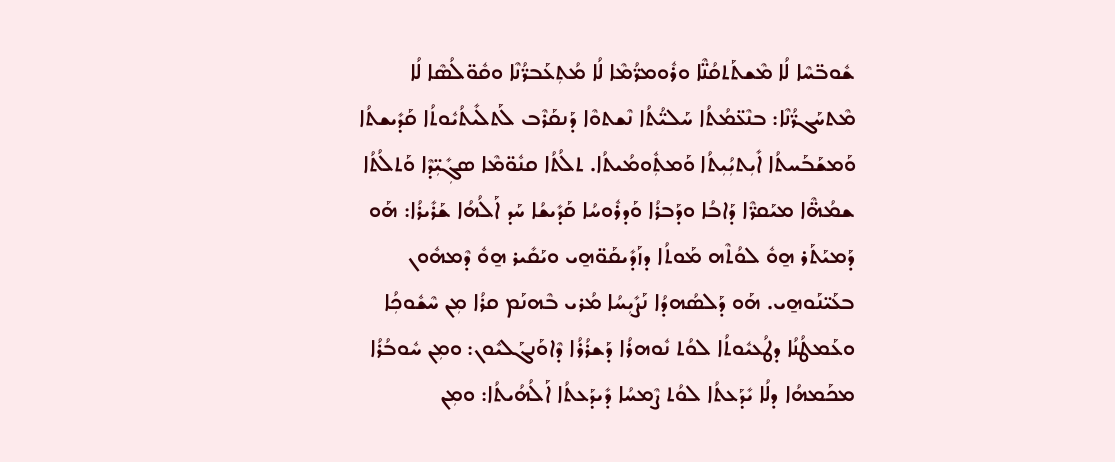ܫܽܘܒ̈ܚܶܐ ܠܳܐ ܡܶܫܬܰܬܩܳܢ̈ܶܐ ܘܪܽܘܡܪ̈ܳܡܶܐ ܠܳܐ ܡܳܬܼܥܰܒܪ̈ܳܢܶܐ ܘܩܽܘ̈ܠܳܣܶܐ ܠܳܐ ܡܶܬܚܰܓܪ̈ܳܢܶܐ: ܒܢܶܥ̈ܡܳܬܳܐ ܚܰܠܝ̈ܳܬܳܐ ܢܶܫܬܘܶܐ ܕܰܢܩܰܪܶܒ ܠܰܬܠܺܝܬܳܝܽܘܬܳܐ ܩܰܕܺܝܫܬܳܐ ܘܰܡܫܰܒܰܚܬܳܐ ܐܺܝܼܬܝܼܳܝܼܬܳܐ ܘܰܡܬܼܽܘܡܳܝܬܳܐ. ܬܠܳܬܳܐ ܩܢܽܘ̈ܡܶܐ ܣܓܼܺܝܼ̈ܕܶܐ ܘܰܬܠܳܬܳܐ ܫܡܳܗ̈ܶܐ ܡܝܰܩܪ̈ܶܐ ܕܰܐܒܳܐ ܘܕܰܒܪܳܐ ܘܰܕܪܽܘܚܳܐ ܩܰܕܺܝܫܳܐ ܚܰܕ ܐܰܠܳܗܳܐ ܫܰܪܺܝܪܳܐ: ܗܰܘ ܕܰܡܝܰܬܰܪ ܗ̱ܘܽ ܠܘܳܬܶܗ ܡܰܘܬܳܐ ܕܙܰܕܺܝܩܰܘ̈ܗ̱ܝ ܘܝܰܩܺܝܪ ܗ̱ܘܽ ܕܶܡܗܽܘܢ ܒܥܰܝ̈ܢܰܘܗ̱ܝ. ܗܰܘ ܕܰܠܣܳܗܕܳܐ ܢܰܨܺܝܼܚܳܐ ܡܳܪܝ ܒܶܗܢܰܡ ܩܪܳܐ ܡܼܢ ܚܶܫܽܘܟܼܳܐ ܘܥܰܡܛܳܢܳܐ ܕܛܳܥܝܽܘܬܳܐ ܠܘܳܬ ܢܽܘܗܪܳܐ ܕܰܫܪܳܪܳܐ ܕܶܐܘܰܢܓܰܠܝܽܘܢ: ܘܡܼܢ ܚܽܘܒܳܪܳܐ ܡܟܰܡܗܳܐ ܕܠܳܐ ܝܺܕܰܥܬܳܐ ܠܘܳܬ ܨܶܡܚܳܐ ܕܺܝܕܰܥܬܳܐ ܐܰܠܳܗܳܝܬܳܐ: ܘܡܼܢ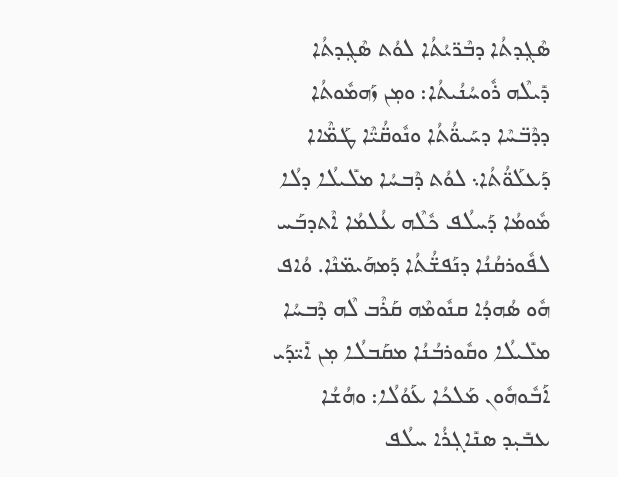ܣܶܓܼܕܬܳܐ ܕܒܶܪ̈ܝܳܬܳܐ ܠܘܳܬ ܣܶܓܼܕܬܳܐ ܕܺܝܠܶܗ ܪܽܘܚܳܢܳܝܬܳܐ: ܘܡܼܢ ܙܰܗܡܽܘܬܳܐ ܕܕܶܒ̈ܚܶܐ ܕܚܰܝܘ̈ܳܬܳܐ ܘܢܽܘܩ̈ܳܝ̈ܶܐ ܛܰܡ̈ܶܐܐ ܕܰܥܠܰܘ̈ܳܬܳܐ܆ ܠܘܳܬ ܕܶܒܚܳܐ ܡܠܺܝܠܳܐ ܕܠܳܐ ܡܽܘܡܳܐ ܕܰܚܠܳܦ ܟܽܠܶܗ ܥܳܠܡܳܐ ܐܶܬܕܒܰܚ ܠܦܽܘܪܩܳܢܳܐ ܕܢܰܦܫ̈ܳܬܳܐ ܕܰܡܗܰܝܡ̈ܢܶܐ. ܘܳܐܦ ܗܽܘ ܣܳܗܕܳܐ ܩܢܽܘܡܶܗ ܩܰܪܶܒ ܠܶܗ ܕܶܒܚܳܐ ܡܠܺܝܠܳܐ ܘܩܽܘܪܒܳܢܳܐ ܡܩܰܒܠܳܐ ܡܼܢ ܐܺܝ̈ܕܰܝ ܐܰܒܽܘܗܽܘܢ ܡܰܠܟܳܐ ܥܰܘܳܠܳܐ: ܘܗܳܫܳܐ ܥܒܺܝܼܕ ܣܢܺܐܓܼܪܳܐ ܚܠܳܦ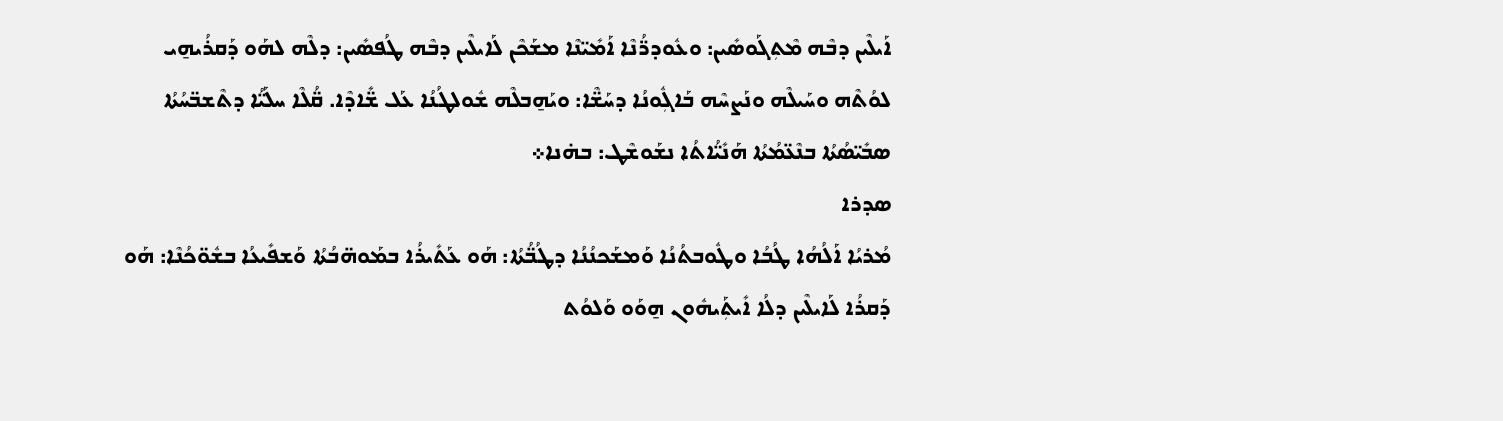ܐܰܝܠܶܝܢ ܕܒܶܗ ܡܶܬܼܓܰܘܣܺܝܢ: ܘܥܽܘܕܪ̈ܳܢܶܐ ܐܰܡܺܝ̈ܢܶܐ ܡܫܰܟܶܢ ܠܰܐܝܠܶܝܢ ܕܒܶܗ ܛܳܦܣܺܝܢ: ܕܠܶܗ ܠܗܰܘ ܕܰܩܪܳܝܗ̱ܝ ܠܘܳܬܶܗ ܘܚܰܝܠܶܗ ܘܢܰܨܚܶܗ ܒܰܐܓܼܽܘܢܳܐ ܕܚܰܫ̈ܶܐ: ܘܝܰܗ̱ܒܠܶܗ ܫܽܘܠܛܳܢܳܐ ܥܰܠ ܫ̈ܺܐܕܶܐ. ܩ̈ܳܠܶܐ ܚܠܰܝ̈ܳܐ ܕܬܶܫܒ̈ܚܳܬܳܐ ܣܒܺܝ̈ܣܳܬܳܐ ܒܢܶܥ̈ܡܳܬܳܐ ܗܰܢܺܝ̈ܳܐܬܳܐ ܢܫܰܘܫܶܛ: ܒܗ̇ܢܐ܀
ܣܕܪܐ
ܡܳܪܝܳܐ ܐܰܠܳܗܳܐ ܛܳܒܳܐ ܘܛܽܘܒܬܳܢܳܐ ܘܰܡܫܰܟܢܳܢܳܐ ܕܛܳܒ̈ܳܬܳܐ: ܗܰܘ ܥܰܬܺܝܪܳܐ ܒܡܰܘܗ̈ܒܳܬܳܐ ܘܰܫܦܺܝܥܳܐ ܒܫܽܘ̈ܟܳܢܶܐ: ܗܰܘ ܕܰܩܪܳܐ ܠܰܐܝܠܶܝܢ ܕܠܳܐ ܐܺܝܬܼܰܝܗܽܘܢ ܗ̱ܘܰܘ ܘܰܠܘܳܬ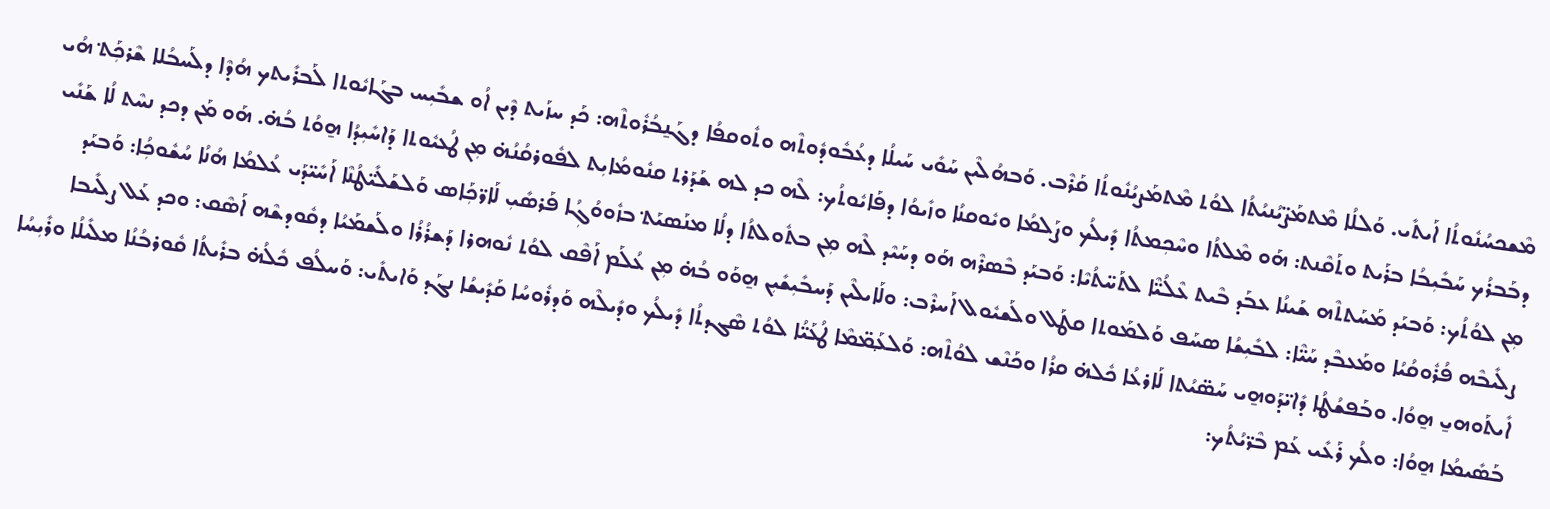ܡܶܫܟܚܳܢܽܘܬܳܐ ܐܰܝܬܺܝ. ܘܰܠܠܳܐ ܡܶܬܡܰܨ̈ܝܳܢܝܳܬܳܐ ܠܘܳܬ ܡܶܬܡܰܨܝܳܢܽܘܬܳܐ ܩܰܪܶܒ. ܘܰܒܗܳܠܶܝܢ ܚܰܘܺܝ ܚܰܝܠܳܐ ܕܥܳܒܽܘܕܽܘܬܶܗ ܘܬܽܘܩܦܳܐ ܕܓܰܢ̱ܒܳܪܽܘܬܶܗ: ܟܰܕ ܚܙܰܝܬ ܕܶܝܢ ܐܳܘ ܫܒܺܝܼܚ ܒܓܰܐܝܽܘܬܐ ܠܰܒܪܺܝܬܟ ܗܳܕܶܐ ܕܠܰܚܒܳܠܐ ܫܶܪܟܼܰܬ݀ ܗܳܝ ܕܒܰܒܪܳܟ ܚܰܒܺܝܼܒܳܐ ܒܪܰܝܬ ܘܬܰܩܶܢܬ: ܗܰܘ ܡܶܠܬܳܐ ܘܚܶܟܼܡܬܳܐ ܕܺܝܠܳܟ ܘܨܰܠܡܳܐ ܘܝܽܘܩܢܳܐ ܘܙܺܝܘܳܐ ܕܦܰܐܝܽܘܬܳܟ: ܠܶܗ ܟܕ ܠܗ ܫܰܕܰܪܬ ܩܢܽܘܡܳܐܝܼܬ ܠܦܽܘܪܩܳܢܳܗ̇ ܡܼܢ ܛܳܥܝܽܘܬܐ ܕܰܐܚܺܝܼܕܳܐ ܗ̱ܘܳܬ ܒܳܗ̇. ܗܰܘ ܡܰܢ ܕܟܕ ܢܚܶܬ ܠܳܐ ܫܰܢܺܝ ܡܼܢ ܠܘܳܬܳܟ: ܘܰܒܝܰܕ ܡܰܚܰܬܬܶܗ ܫܰܝܢܳܐ ܥܒܰܕ ܒܶܝܬ ܥܶܠܳܝ̈ܶܐ ܠܬܰܚ̈ܬܳܝܶܐ: ܘܰܒܝܰܕ ܒܶܣܪܶܗ ܗܰܘ ܕܚܰܝܶܕ ܠܶܗ ܡܼܢ ܒܬܽܘܠܬܳܐ ܕܠܳܐ ܡܢܰܣܝܰܬ݀ ܒܙܽܘܘܳܓܼܳܐ ܦܰܪܣܺܝܼ ܠܰܐܪ̈ܟܼܰܐܣ ܘܰܠܫܰܠܺܝ̈ܛܳܢܶܐ ܐܰܚܺܝ̈ܕܰܝ ܥܳܠܡܳܐ ܗܳܢܳܐ ܚܳܫܽܘܟܼܳܐ: ܘܰܒܝܰܕ ܨܠܺܝܒܶܗ ܦܳܪܽܘܩܳܝܳܐ ܘܡܰܥܒܶܕ ܚܰܝ̈ܶܐ: ܠܒܺܝܼܫܳܐ ܣܚܰܦ ܘܰܠܡܰܘܬܐ ܩܛܰܠ ܘܠܰܫܝܽܘܠ ܐܰܚܪܶܒ: ܘܠܰܐܝܠܶܝܢ ܕܰܚܒܺܝܼܫܺܝܼܢ ܗ̱ܘܰܘ ܒܳܗ̇ ܡܼܢ ܥܳܠܰܡ ܐܰܦܶܩ ܠܘܳܬ ܢܽܘܗܪܐ ܕܰܫܪܳܪܳܐ ܘܠܰܫܡܰܝܳܐ ܕܩܽܘܕܫܶܗ ܐܰܣܶܩ: ܘܟܕ ܥܰܠ ܨܠܺܝܒܐ ܐܺܝܬܰܘܗܝ̱ ܗ̱ܘܳܐ. ܘܒܰܦܫܳܛܳܐ ܕܺܐܝ̈ܕܰܘܗ̱ܝ ܚܰܣ̈ܝܳܬܐ ܠܰܐܪܥܳܐ ܟܽܠܗ̇ ܩܪܳܐ ܘܟܰܢܶܫ ܠܘܳܬܶܗ: ܘܰܠܥ݂ܰܡ̈ܡܶܐ ܛܳܥܰܝ̈ܳܐ ܠܘܳܬ ܣܶܓܕܬܳܐ ܕܺܝܠܳܟ ܘܕܺܝܠܶܗ ܘܰܕܪܽܘܚܳܐ ܩܰܕܺܝܫܳܐ ܢܓܰܕ ܘܰܐܝܬܺܝ: ܘܰܚܠܳܦ ܟܽܠܳܗ̇ ܒܪܺܝܬܳܐ ܩܽܘܪܒܳܢܳܐ ܡܠܺܝܠܳܐ ܘܪܺܝܼܚܳܐ ܒܰܣܺܝܡܳܐ ܗ̱ܘܳܐ: ܘܠܳܟ ܪܰܥܺܝ ܥܰܡ ܒܶܪ̈ܝܳܬܳܟ: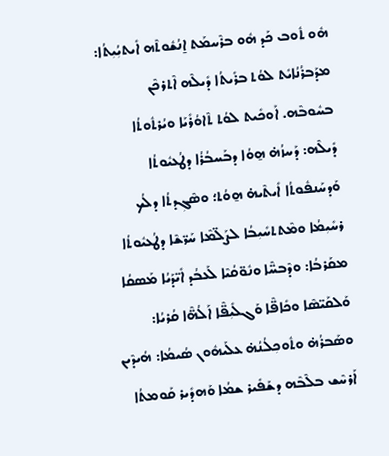ܗܽܘ ܬܽܘܒ ܟܰܕ ܗܽܘ ܒܪܶܚܡܰܬ ܐ̱ܢܳܫܽܘܬܶܗ ܐܺܝܬܝܼܳܝܼܬܳܐ: ܡܕܰܒܪܳܢܳܐܝܺܬ ܠܘܳܬ ܒܪܺܝܬܳܐ ܕܺܝܠܶܗ ܐܶܬܪܟܶܢ ܒܚܽܘܒܶܗ. ܐܰܘܟܺܝܬ ܠܘܳܬ ܬܶܐܘܳܪܺܝܰܐ ܘܝܳܪܬܽܘܬܳܐ ܕܺܝܠܶܗ: ܕܰܚܙܳܗ̇ ܗ̱ܘܳܐ ܕܒܰܚܒܳܪܳܐ ܕܛܳܥܝܽܘܬܳܐ ܘܰܕܚܰܢܦܽܘܬܳܐ ܐܺܝܬܶܝܗ̇ ܗ̱ܘܳܬ݀: ܘܣܶܓܼܕܬܳܐ ܕܠܳܟ ܪܚܺܝܼܡܳܐ ܘܡܶܬܬܚܺܝܼܒܳܐ ܠܨܰܠ̈ܡܶܐ ܚܰܪ̈ܫܶܐ ܕܛܳܥܝܽܘܬܳܐ ܡܩܰܪܒܳܐ: ܘܕܶܒܚ̈ܶܐ ܘܢܽܘ̈ܩܳܝܶܐ ܠܰܥܒܳܕ ܐܺܝ̈ܕܰܝܳܐ ܡܰܣܩܳܐ ܘܰܠܩܰܝ̈ܣܶܐ ܘܟܺܐܦ̈ܶܐ ܘܰܓܠܺܝܼܦ̈ܶܐ ܐܰܠܳܗ̈ܶܐ ܩܳܪܝܳܐ: ܘܣܰܒܪܳܗ̇ ܘܬܽܘܟܼܠܳܢܳܗ̇ ܥܠܰܝܗܽܘܢ ܣܳܝܡܳܐ: ܗܳܝܕܶܝܢ ܐܰܪܚܶܫ ܒܠܶܒܶܗ ܕܫܰܦܺܝܪ ܫܡܳܐ ܘܰܗܕܺܝܪ ܩܰܘܡܬܳܐ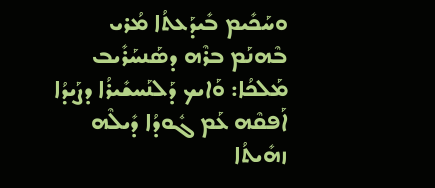ܘܚܰܟܺܝܡ ܒܺܝܕܰܥܬܳܐ ܡܳܪܝ ܒܶܗܢܰܡ ܒܪܶܗ ܕܣܰܢܚܰܪܺܝܒ ܡܰܠܟܳܐ: ܘܰܐܝܟ ܕܰܠܢܰܚܫܺܝܪܳܐ ܕܨܰܝܕܳܐ ܐܰܦܩܶܗ ܥܰܡ ܓܽܘܕܳܐ ܕܺܝܠܶܗ ܙܗܺܝܬܳܐ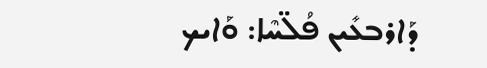ܕܰܐܪܒܥܺܝܢ ܦܳܠ̈ܚܶܐ: ܘܰܐܝܟ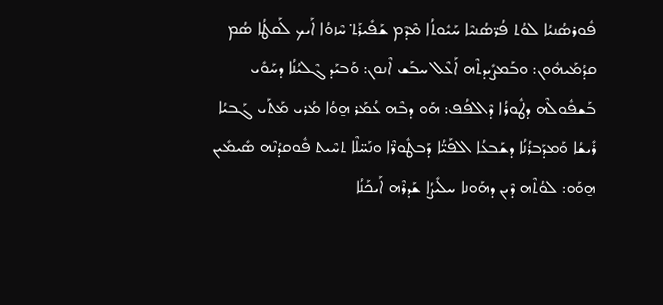ܦܽܘܪܣܳܢܝܳܐ ܠܘܳܬ ܦܳܪ̈ܣܳܢܝܶܐ ܚܰܝܽܘܬܳܐ ܡܶܕܶܡ ܫܰܦܺܝܪܰܬ݀ ܚܶܙܘܳܐ ܐܰܝܟ ܠܰܩܛܳܐ ܣܳܡ ܩܕܳܡܰܝܗܽܘܢ: ܘܒܰܡܨܺܝܕܬܶܗ ܐܰܥܶܠ ܚܒܰܫ ܐܶܢܘܢ: ܘܰܒܝܰܕ ܓܶܠܝܳܢܳܐ ܕܚܰܘܺܝ ܒܰܫܦܽܘܠܶܗ ܕܛܽܘܪܳܐ ܕܶܐܠܦܳܦ: ܗܰܘ ܕܒܶܗ ܥܳܡܰܪ ܗ̱ܘܳܐ ܡܳܪܝ ܡܰܬܰܝ ܓܰܒܝܳܐ ܪܺܝܫܳܐ ܘܰܡܕܰܒܪܳܢܳܐ ܕܫܰܒܥܳܐ ܐܠܦܰܝ̈ܳܐ ܕܰܒܛܽܘܪ̈ܶܐ ܘܢܰܚ̈ܠܶܐ ܬܚܶܝܬ ܦܽܘܩܕܳܢܶܗ ܣܺܝܡܺܝܢ ܗ̱ܘܰܘ: ܠܘܳܬܶܗ ܕܶܝܢ ܕܗܰܘܢܐ ܚܠܺܝܨܳܐ ܫܰܕܪܶܗ ܐܰܝܟܰܢܳܐ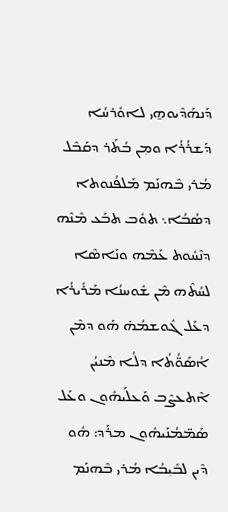ܕܰܢܗܰܕܶܝܘܗ̱ܝ ܠܐܘܽܪܚܳܐ ܕܰܫܪܳܪܳܐ ܘܡܼܢ ܒܳܬܰܪ ܕܩܰܒܶܠ ܡܳܪܝ ܒܶܗܢܰܡ ܡܰܠܦܳܢܘܬܐ ܕܣܳܒܳܐ܆ ܬܘܽܒ ܬܒܰܥ ܡܶܢܶܗ ܕܢܶܚܽܘܬ ܥܰܡܶܗ ܘܢܰܐܣܶܐ ܠܚܳܬܶܗ ܡܶܢ ܫܽܘܚܢܳܐ ܡܰܪܺܝܪܳܐ ܕܥܰܠ ܓܽܘܫܡܳܗ̇ ܗܰܘ ܕܡܶܢ ܐܳܣܰܘ̈ܳܬܳܐ ܕܠܳܐ ܡܶܢܝܳܢ ܐܶܬܥܨܶܒ ܘܰܥܠܰܝܗܽܘܢ ܘܥܰܠ ܣܰܡ̈ܡܳܢܰܝܗܽܘܢ ܡܪܰܕ: ܗܽܘ ܕܶܝܢ ܠܒܺܝܼܒܳܐ ܡܳܪܝ ܒܶܗܢܰܡ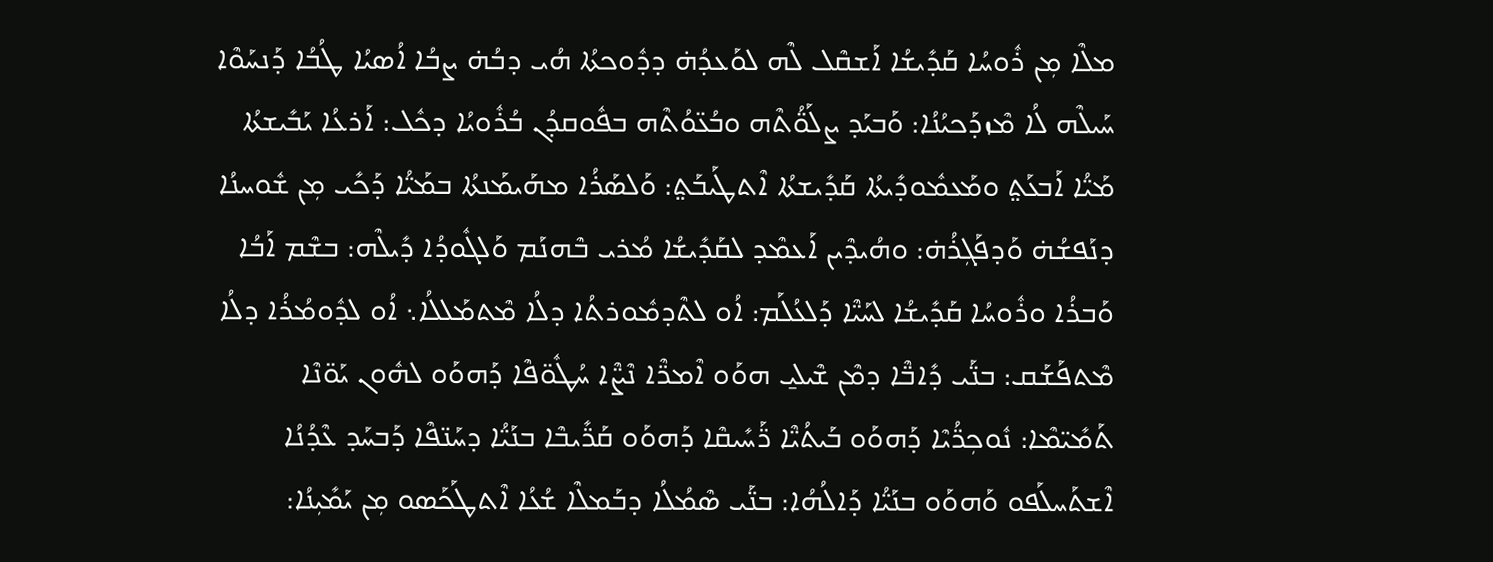ܡܠܶܐ ܡܼܢ ܪܽܘܚܳܐ ܩܰܕܺܝܫܳܐ ܐܰܫܩܶܠ ܠܶܗ ܠܘܰܥܕܳܗ̇ ܕܕܽܘܟܬܳܐ ܗܳܝ ܕܒܳܗ̇ ܨܒܳܐ ܐܳܣܝܳܐ ܛܳܒܳܐ ܕܰܢܚܰܘܶܐ ܚܰܝܠܶܗ ܠܳܐ ܡܶܙܕܰܟܝܳܢܳܐ: ܘܰܒܝܰܕ ܨܠܰܘ̈ܳܬܶܗ ܘܒܳܥ̈ܘܳܬܶܗ ܒܦܽܘܩܕܳܢ ܒܳܪܽܘܝܳܐ ܕܟܽܠ: ܐܰܪܥܳܐ ܝܰܒܺܝܫܬܳܐ ܡܰܝ̈ܳܐ ܐܰܒܥܰܬ݀ ܘܡܰܥܡܽܘܕܺܝܬܳܐ ܩܰܕܺܝܫܬܳܐ ܐܶܬܛܰܝܒܰܬ݀: ܘܰܠܣܰܪܳܐ ܡܗܰܝܡܰܢܬܳܐ ܒܡܰܝ̈ܳܐ ܕܰܟܺܝ ܡܼܢ ܫܽܘܚܢܳܐ ܕܢܰܦܫܳܗ̇ ܘܰܕܦܰܓܼܪܳܗ̇: ܘܗܳܝܕܶܝܢ ܐܰܥܡܶܕ ܠܩܰܕܺܝܫܳܐ ܡܳܪܝ ܒܶܗܢܰܡ ܘܰܠܓܽܘܕܳܐ ܕܺܝܠܶܗ: ܒܫܶܡ ܐܰܒܳܐ ܘܰܒܪܳܐ ܘܪܽܘܚܳܐ ܩܰܕܺܝܫܳܐ ܠܚܰܝ̈ܶܐ ܕܰܠܥܳܠܰܡ: ܐܳܘ ܠܬܶܕܡܽܘܪܬܳܐ ܕܠܳܐ ܡܶܬܡܰܠܠܳܐ܆ ܐܳܘ ܠܕܽܘܡܳܪܳܐ ܕܠܳܐ ܡܶܬܦܰܫܰܩ: ܒܢ̈ܰܝ ܕܺܐܒ̈ܶܐ ܕܡܶܢ ܫܶܝܠܝ̱ ܗܘܰܘ ܐܶܡܪ̈ܶܐ ܢܶܨ̈ܶܐ ܚܳܛܽܘ̈ܦܶܐ ܕܰܗܘܰܘ ܠܗܽܘܢ ܝܰܘ̈ܢܶܐ ܬܰܡܺܝ̈ܡܶܐ: ܢܽܘܟܼܪ̈ܳܝܶܐ ܕܰܗܘܰܘ ܒܰܝܬܳܝ̈ܶܐ ܪ̈ܰܚܺܝܩܶܐ ܕܰܗܘܰܘ ܩܰܪ̈ܺܝܒܶܐ ܒܢܰܝ̈ܳܐ ܕܚܰܢ̈ܦܶܐ ܕܰܒܚܰܕ ܥܶܕܳܢܳܐ ܐܶܫܬܰܚܠܰܦܘ ܘܰܗܘܰܘ ܒܢܰܝ̈ܳܐ ܕܰܐܠܳܗܳܐ: ܒܢ̈ܰܝ ܣܶܡܳܠܳܐ ܕܒܰܡܠܶܐ ܫܳܥܳܐ ܐܶܬܛܰܟܰܣܘ ܡܼܢ ܝܰܡܺܝܼܢܳܐ: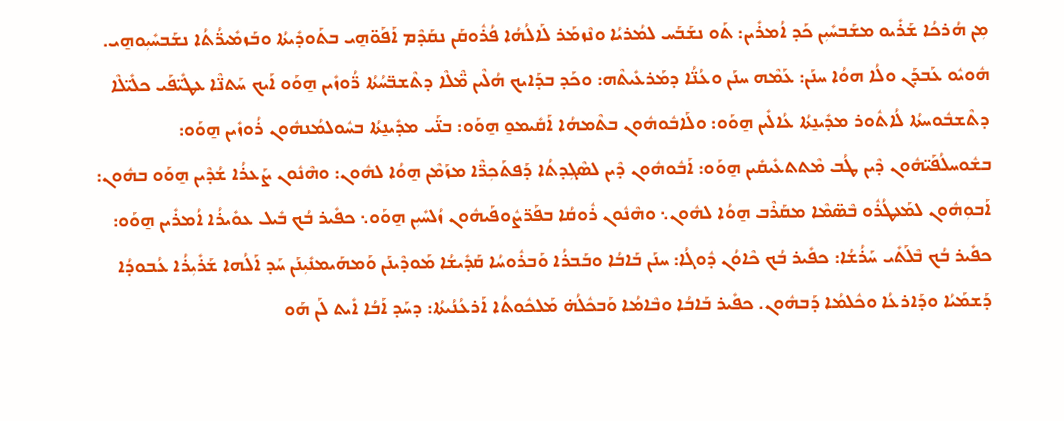ܡܼܢ ܗܳܪܟܳܐ ܫܰܪܺܝܘ ܡܫܰܒܚܺܝܼܢ ܟܰܕ ܐܳܡܪܺܝܢ: ܬܰܘ ܢܫܰܒܰܚ ܠܡܳܪܝܳܐ ܘܢܶܙܡܰܪ ܠܰܐܠܳܗܳܐ ܦܳܪܽܘܩܰܢ ܢܩܰܕܶܡ ܐܰܦܰܘ̈ܗ̱ܝ ܒܬܰܘܕܺܝܬܳܐ ܘܒܰܙܡܺܝܪ̈ܳܬܳܐ ܢܫܰܒܚܺܝܼܘܗ̱ܝ. ܗܽܘܝܽܘ ܥܰܒܕܰܢ ܘܠܳܐ ܗܘܳܐ ܚܢܰܢ: ܥܰܡܶܗ ܚܢܰܢ ܘܥܳܢ̈ܳܐ ܕܡܰܪܥܺܝܬܶܗ: ܘܟܰܕ ܒܕܰܐܝܟ ܗܳܠܶܝܢ ܡ̈ܶܠܶܐ ܕܬܶܫܒ̈ܚܳܬܳܐ ܪ̈ܳܘܙܺܝܢ ܗ̱ܘܰܘ ܐܰܝܟ ܚܰܬܢ̈ܶܐ ܥܛܺܝ̈ܦܰܝ ܟܠܺܝ̈ܠܶܐ ܕܬܶܫܒܽܘܚܬܳܐ ܠܳܐܬܽܘܪ ܡܕܺܝܢ̱ܬܳܐ ܥܳܐܠܺܝܢ ܗ̱ܘܰܘ: ܘܠܰܐܒܽܘܗܽܘܢ ܒܬܶܡܗܳܐ ܐܰܩܺܝܡܘ̱ ܗ̱ܘܰܘ: ܒܢ̈ܰܝ ܡܕܺܝܢ̱ܬܳܐ ܒܚܽܘܠܡܳܢܗܽܘܢ ܪܳܘܙܺܝܢ ܗ̱ܘܰܘ: ܒܫܽܘܚܠܳܦܰܝ̈ܗܽܘܢ ܕܶܝܢ ܛܳܒ ܡܶܬܬܥܺܝܩܺܝܢ ܗ̱ܘܰܘ: ܐܰܒܽܘܗܽܘܢ ܕܶܝܢ ܠܣܶܓܼܕܬܳܐ ܕܰܦܬܰܟܼܪ̈ܶܐ ܡܙܰܡܶܢ ܗ̱ܘܳܐ ܠܗܽܘܢ: ܘܗܶܢܽܘܢ ܨܰܥܪܳܐ ܫܳܕܶܝܢ ܗ̱ܘܰܘ ܒܗܽܘܢ: ܐܰܒܘܼܗܽܘܢ ܠܡܰܥܛܳܪܽܘ ܒܶܣ̈ܡܶܐ ܡܩܰܪܶܒ ܗ̱ܘܳܐ ܠܗܽܘܢ܆ ܘܗܶܢܽܘܢ ܪܽܘܩܳܐ ܒܦܰܪ̈ܨܽܘܦܰܝܗܽܘܢ ܙܳܠܚܺܝܼܢ ܗ̱ܘܰܘ܆ ܟܦܺܝܪ ܒܳܟ ܒܺܝܠ ܥܘܺܝܪܳܐ ܐܳܡܪܺܝܢ ܗ̱ܘܰܘ: ܟܦܺܝܪ ܒܳܟ ܒܶܠܰܬܺܝ ܚܰܪܳܫܳܐ: ܟܦܺܝܪ ܒܳܟ ܟܶܐܘܳܢ ܕܽܘܓܳܐ: ܚܢܰܢ ܒܰܐܒܳܐ ܘܒܰܒܪܳܐ ܘܰܒܪܽܘܚܳܐ ܩܰܕܺܝܫܳܐ ܡܰܘܕܶܝܢܰܢ ܘܰܡܗܰܝܡܢܺܝܼܢܰܢ ܚܰܕ ܐܰܠܳܗܐ ܫܰܪܺܝܼܪܳܐ ܥܳܒܘܕܳܐ ܕܰܫܡܰܝܳܐ ܘܕܰܐܪܥܳܐ ܘܟܽܠܡܳܐ ܕܰܒܗܽܘܢ. ܟܦܺܝܪ ܒܰܐܒܳܐ ܘܒܶܐܡܳܐ ܘܰܒܟܽܠܳܗ̇ ܡܰܠܟܽܘܬܳܐ ܐܰܪܥܳܢܳܝܬܳܐ: ܕܚܰܕ ܐܰܒܳܐ ܐܺܝܬ ܠܰܢ ܗܰܘ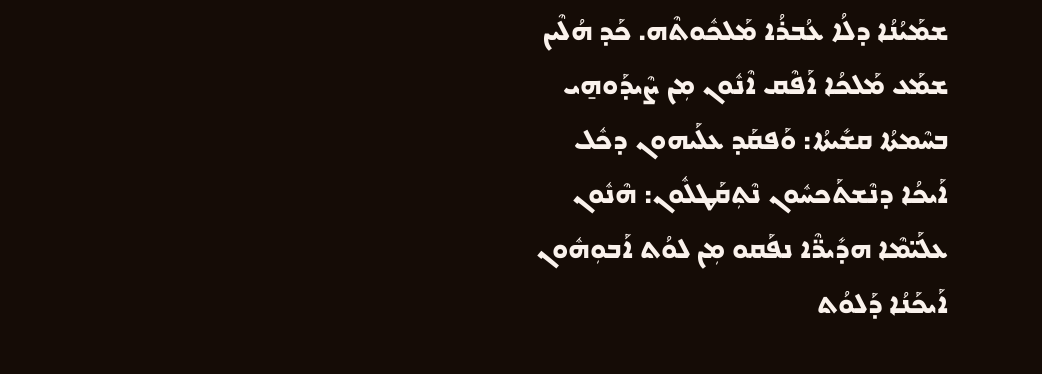ܫܡܰܝܳܢܳܐ ܕܠܳܐ ܥܳܒܪܳܐ ܡܰܠܟܽܘܬܶܗ. ܟܰܕ ܗܳܠܶܝܢ ܫܡܰܥ ܡܰܠܟܳܐ ܐܰܦܶܩ ܐܶܢܽܘܢ ܡܼܢ ܨܶܝܕܰܘܗ̱ܝ ܒܚܶܡܬܳܐ ܩܫܺܝܬܳܐ: ܘܰܦܩܰܕ ܥܠܰܝܗܘܢ ܕܟܽܠ ܐܰܝܟܳܐ ܕܢܶܫܬܰܟܚܽܘܢ ܢܶܬܼܩܰܛܠܽܘܢ: ܗܶܢܽܘܢ ܥܠܰܝ̈ܡܶܐ ܗܕܺܝܪ̈ܶܐ ܢܦܰܩܘ ܡܼܢ ܠܘܳܬ ܐܰܒܘܼܗܽܘܢ ܐܰܝܟܰܢܳܐ ܕܰܠܘܳܬ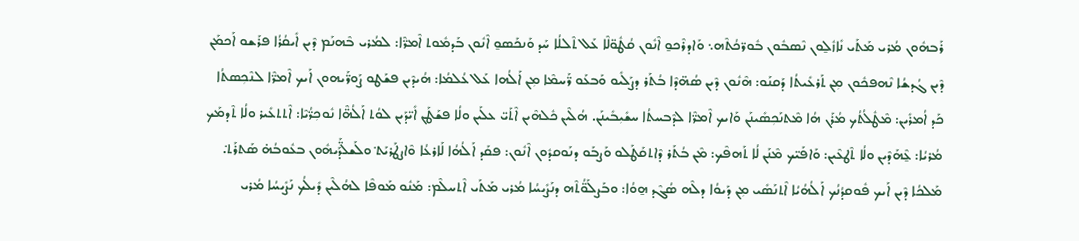ܪܰܒܗܽܘܢ ܡܳܪܝ ܡܰܬܰܝ ܢܺܐܙܽܠ̱ܘܢ ܢܶܣܒܽܘܢ ܒܽܘܪ̈ܟܳܬܶܗ܆ ܘܰܐܕܪܶܟܘ̱ ܐܶܢܽܘܢ ܩܳܛܽܘ̈ܠܶܐ ܥܰܠ ܬܶܠܠܳܐ ܚܰܕ ܘܰܢܟܰܣܘ̱ ܐܶܢܽܘܢ ܒܰܕܡܽܘܬ ܐܶܡܪ̈ܶܐ: ܠܡܳܪܝ ܒܶܗܢܰܡ ܕܶܝܢ ܐܺܝܩܳܪܳܐ ܦܪܰܫܘ ܐܰܟܡܰܢ ܕܶܝܢ ܓܳܕܫܳܐ ܢܶܗܦܟܽܘܢ ܡܼܢ ܬܰܪܥܺܝܬܳܐ ܕܰܩܢܰܘ: ܗܶܢܽܘܢ ܕܶܝܢ ܣܳܗ̈ܕܶܐ ܒܳܬܰܪ ܕܨܰܠܺܝܘ ܘܰܒܥܰܘ ܪ̈ܰܚܡܶܐ ܡܼܢ ܐܰܠܳܗܐ ܥܰܠ ܥܳܠܡܳܐ: ܗܳܝܕܶܝܢ ܦܫܰܛܘ ܨܰܘܪ̈ܰܝܗܘܢ ܐܰܝܟ ܐܶܡܪ̈ܶܐ ܠܢܶܟܼܣܬܳܐ ܟܰܕ ܐܳܡܪܺܝܢ: ܡܶܛܽܠܳܬܳܟ ܡܳܪܰܢ ܗܳܐ ܡܶܬܢܰܟܼܣܺܝܢܰܢ ܘܰܐܝܟ ܐܶܡܪ̈ܶܐ ܠܕܶܒܚܬܳܐ ܚܫܺܝܼܒܺܝܢܰܢ. ܗܳܠܶܝܢ ܟܽܠܗܶܝܢ ܐܶܬܰܝ̈ ܥܠܰܝܢ ܘܠܳܐ ܦܫܰܛܰܢ ܐܺܝ̈ܕܰܝܢ ܠܘܳܬ ܐܰܠܳܗ̈ܶܐ ܢܽܘܟܼܪ̈ܳܝܶܐ: ܐܶܬܬܥܺܝܪ ܘܠܳܐ ܬܶܕܡܰܟ ܡܳܪܝܳܐ: ܥ̱ܶܗܰܕܶܝܢ ܘܠܳܐ ܬܶܛܥܶܝܢ: ܘܰܐܦܰܝ̈ܟ ܡܶܢܰܢ ܠܳܐ ܬܰܗܦܶܟ: ܡܶܢ ܒܳܬܰܪ ܕܶܐܬܩܰܛܰܠܘ ܘܰܨܒܰܘ ܕܢܰܘܩܕܽܘܢ ܐܶܢܽܘܢ: ܦܩܰܕ ܐܰܠܳܗܳܐ ܠܰܐܪܥܳܐ ܘܶܐܨܛܰܪܝܰܬ݀ ܘܠܰܫܠ̈ܰܕܰܝܗܽܘܢ ܒܥܽܘܒܳܗ̇ ܣܰܬܪܰܬ݀. ܡܰܠܟܳܐ ܕܶܝܢ ܐܰܝܟ ܦܽܘܩܕܳܢܳܟ ܐܰܠܳܗܳܝܳܐ ܐܶܬܢܰܣܺܝ ܡܼܢ ܕܰܝܘܳܐ ܕܠܶܗ ܣܳܓܶܕ ܗ̱ܘܳܐ: ܘܒܰܨܠܰܘ̈ܳܬܶܗ ܕܢܰܨܺܝܚܳܐ ܡܳܪܝ ܡܰܬܰܝ ܐܶܬܚܠܶܡ: ܡܰܢܽܘ ܡܰܘܦܶܐ ܠܗܳܠܶܝܢ ܕܺܝܠܳܟ ܢܰܨܺܝܚܳܐ ܡܳܪܝ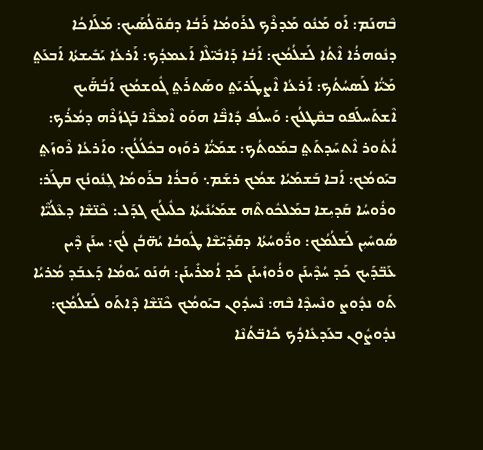ܒܶܗܢܰܡ: ܐܰܘ ܡܰܢܽܘ ܡܰܕܪܶܟ ܠܪܰܘܡܳܐ ܪܰܒܳܐ ܕܩܽܘ̈ܠܳܣܰܝܟ: ܡܰܠܰܐܟܳܐ ܕܢܽܘܗܪܳܐ ܐܶܬܳܐ ܠܰܫܠܳܡܳܟ: ܐܰܒܳܐ ܕܰܐܒܺܝ̈ܠܶܐ ܐܰܥܡܕܳܟ: ܐܰܪܥܳܐ ܝܰܒܺܝܫܬܳܐ ܐܰܒܥܰܬ݀ ܡܰܝ̈ܳܐ ܠܰܣܚܳܬܳܟ: ܐܰܪܥܳܐ ܐܶܨܛܰܪܝܰܬ݀ ܘܣܰܬܪܰܬ݀ ܓܽܘܫܡܳܟ ܐܰܒܳܗ̈ܰܝܟ ܐܶܫܬܰܚܠܰܦܘ ܒܩܶܛܠܳܟ: ܘܰܚܠܳܦ ܕܺܐܒ̈ܶܐ ܗܘܰܘ ܐܶܡܪ̈ܶܐ ܒܰܓܙܳܪܶܗ ܕܡܳܪܳܟ: ܐܳܬܽܘܪ ܐܶܬܚܰܕܬܰܬ݀ ܒܡܰܘܬܳܟ: ܫܡܰܝ̈ܳܐ ܪܘܰܙܘ ܒܟܽܠܳܠܳܟ: ܘܐܰܪܥܳܐ ܪܶܘܙܰܬ݀ ܒܝܰܘܡܳܟ: ܐܰܒܐ ܒܰܫܡܰܝܳܐ ܫܡܳܟ ܪܫܰܡ܆ ܘܰܒܪܳܐ ܒܪܰܘܡܳܐ ܓܼܢܽܘܢܳܟ ܩܛܰܪ: ܘܪܽܘܚܳܐ ܩܰܕܝܼܫܐ ܒܡܰܠܟܽܘܬܶܗ ܫܡܰܝܳܢܺܝܬܳܐ ܟܠܽܝܠܳܟ ܓܕܰܠ: ܟܶܢ̈ܫܶܐ ܕܥܶܠܳܝ̈ܶܐ ܣܳܘܚܺܝܼܢ ܠܰܫܠܳܡܳܟ: ܘܪ̈ܽܘܚܳܬܳܐ ܕܩܰܕܺܝ̈ܫܶܐ ܛܽܘܒܳܐ ܝܳܗ̈ܒܳܢ ܠܳܟ: ܚܢܰܢ ܕܶܝܢ ܥܰܒ̈ܕܰܝܟ ܟܰܕ ܚܳܕܶܝܢܰܢ ܘܪܳܘܙܺܝܢܰܢ ܟܰܕ ܐܳܡܪܺܝܢܰܢ: ܗܳܢܰܘ ܝܰܘܡܳܐ ܕܰܥܒܰܕ ܡܳܪܝܳܐ ܬܰܘ ܢܕܽܘܨ ܘܢܶܚܕܶܐ ܒܶܗ: ܢܶܚܕܽܘܢ ܒܝܰܘܡܳܟ ܟܶܢ̈ܫܶܐ ܕܶܐܬܰܘ ܠܰܫܠܳܡܳܟ: ܢܕܽܘܨܽܘܢ ܒܥܰܕܥܺܐܕܳܟ ܟܺܐܒ̈ܬܳܢܶܐ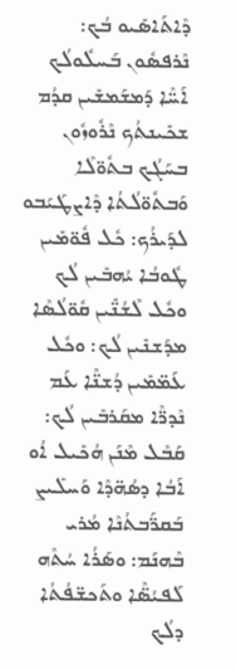ܕܶܐܬܰܐܣܺܝܘ ܒܳܟ: ܢܶܪܦܣܽܘܢ ܒܰܚܠܽܘܠܳܟ ܐܰܚ̈ܶܐ ܕܰܡܫܰܡܫܺܝܢ ܩܕܳܡ ܫܟܺܝܢܬܳܟ ܢܶܪܽܘܙܽܘܢ ܒܚܰܓܳܟ ܒܬܽܘ̈ܠܶܐ ܘܰܒܬܽܘ̈ܠܳܬܳܐ ܕܶܐܨܛܰܝܰܒܘ ܠܕܰܝܪܳܟ: ܟܽܠ ܦܽܘ̈ܡܺܝܢ ܛܽܘܒܳܐ ܝܳܗܒܺܝܢ ܠܳܟ ܘܟܽܠ ܠܶܫܳܢ̈ܺܝܢ ܩܽܘ̈ܠܳܣܶܐ ܡܕܰܫܢܺܝܢ ܠܳܟ: ܘܟܽܠ ܥܰܡ̈ܡܺܝܢ ܕܳܫܢ̈ܶܐ ܥܰܡ ܢܶܕܪ̈ܶܐ ܡܩܰܪܒܺܝܢ ܠܳܟ: ܩܰܒܶܠ ܡܶܢܰܢ ܗܳܟܺܝܠ ܐܳܘ ܐܰܒܳܐ ܕܣܳܗ̈ܕܶܐ ܘܰܚܠܺܝܨ ܒܰܩܪ̈ܰܒܬܳܢܶܐ ܡܳܪܝ ܒܶܗܢܰܡ: ܘܣܰܪܳܐ ܚܳܬܶܗ ܠܰܦܝܳܣ̈ܶܐ ܘܬܰܟܫ̈ܦܳܬܳܐ ܕܠܳܟ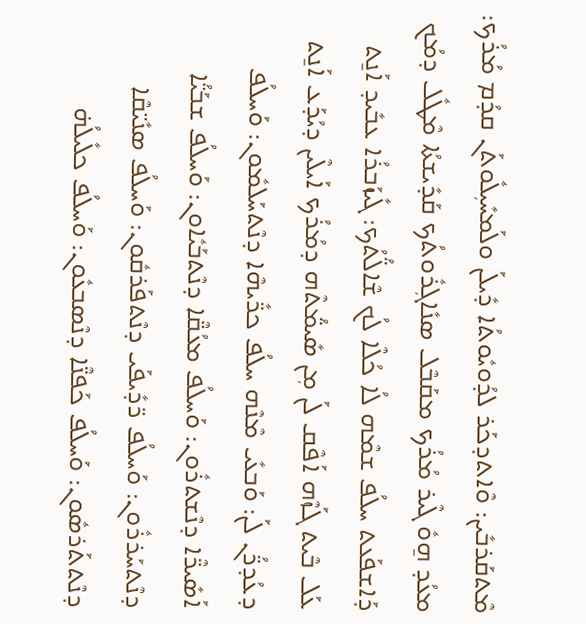ܡܶܬܩܰܪܒܺܝܢ: ܘܶܐܬܕܟܰܪ ܠܕܳܘܝܽܘܬܳܐ ܕܺܝܠܰܢ ܘܠܰܡܚܺܝܼܠܽܘܬܰܢ ܩܕܳܡ ܡܳܪܳܟ: ܡܥܳܕ ܗ̱ܘܽ ܓܶܝܪ ܡܳܪܳܟ ܡܩܰܒܶܠ ܣܢܺܐܓܼܪܽܘܬܳܟ ܩܰܕܺܝܫܬܳܐ ܡܶܛܽܠ ܕܡܳܟ ܕܰܐܫܦܰܥܬ ܚܠܳܦ ܫܡܶܗ ܠܳܐ ܟܳܠܶܐ ܠܳܟ ܫܶܐܠ̈ܳܬܳܟ: ܓܺܝܙܰܒܪܳܐ ܥܒܺܝܕ ܐܰܢ̱ܬ ܥܰܠ ܒܶܝܬ ܓܰܙܶܗ ܐܰܦܶܩ ܠܰܢ ܡܼܢ ܣܺܝܡ̈ܳܬܶܗ ܕܡܳܪܳܟ ܐܰܝܠܶܝܢ ܕܝܳܕܰܥ ܐܰܢ̱ܬ ܕܥܳܕܪ̈ܳܢ ܠܰܢ: ܘܰܒܥܺܝ ܡܶܢܶܗ ܚܠܳܦ ܟܪ̈ܺܝܗܶܐ ܕܢܶܬܚܰܠܡܽܘܢ: ܘܰܚܠܳܦ ܐܰܣܺܝܪ̈ܶܐ ܕܢܶܫܬܪܽܘܢ: ܘܰܚܠܳܦ ܡܥܳܩ̈ܶܐ ܕܢܶܬܒܰܝܽܐܘܢ: ܘܰܚܠܳܦ ܫܒܰܝ̈ܳܐ ܕܢܶܬܚܰܪܪܽܘܢ: ܘܰܚܠܳܦ ܪ̈ܕܺܝܦܰܝ ܕܢܶܬܦܰܪܩܽܘܢ: ܘܰܚܠܳܦ ܣܢܺܝ̈ܩܶܐ ܕܢܶܬܬܰܪܣܽܘܢ: ܘܰܚܠܳܦ ܟܰܦܢ̈ܶܐ ܕܢܶܣܒܥܽܘܢ: ܘܰܚܠܳܦ ܟܠܺܝܠܳܗ̇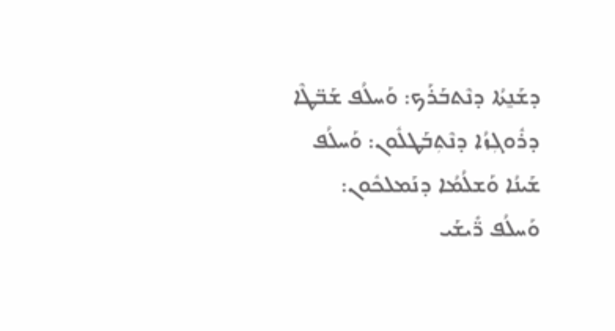ܕܫܰܢ̱ܬܳܐ ܕܢܶܬܒܰܪܰܟ: ܘܰܚܠܳܦ ܫܰܒ̈ܛܶܐ ܕܪܽܘܓܼܙܳܐ ܕܢܶܬܼܒܰܛܠܽܘܢ: ܘܰܚܠܳܦ ܫܰܝܢܳܐ ܘܰܫܠܳܡܳܐ ܕܢܰܡܠܟܽܘܢ: ܘܰܚܠܳܦ ܪ̈ܺܝܫܰܝ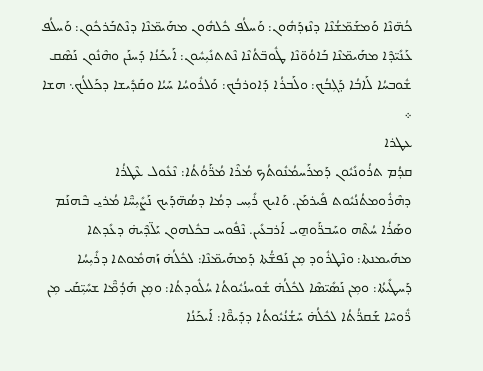ܟܳܗ̈ܢܶܐ ܘܰܡܫܰܡ̈ܫܳܢܶܐ ܕܢܶܙܕܰܗܽܘܢ: ܘܰܚܠܳܦ ܟܽܠܗܽܘܢ ܡܗܰܝܡ̈ܢܶܐ ܕܢܶܬܒܰܪܟܽܘܢ: ܘܰܚܠܳܦ ܥܰܢܺܝ̈ܕܶܐ ܡܗܰܝܡ̈ܢܶܐ ܒܰܐܘܳܘ̈ܢܶܐ ܛܽܘܒ̈ܬܳܢܶܐ ܢܶܬܬܢܺܝܼܚܽܘܢ: ܐܰܝܟܰܢܳܐ ܕܰܚܢܰܢ ܘܗܶܢܽܘܢ ܢܰܣܶܩ ܫܽܘܒܚܳܐ ܠܰܐܒܳܐ ܕܰܓܼܒܳܟ: ܘܠܰܒܪܳܐ ܕܰܐܘܪܒܳܟ: ܘܰܠܪܽܘܚܳܐ ܚܰܝܳܐ ܘܩܰܕܺܝܫܐ ܕܟܰܠܠܳܟ܆ ܗܫܐ ܀
ܥܛܪܐ
ܩܕܳܡ ܬܪܳܘܢܺܝܽܘܢ ܕܰܡܪܰܚܡܳܢܽܘܬܳܟ ܡܳܪܶܐ ܡܳܪ̈ܰܘܳܬܳܐ: ܢܶܥܽܘܠ ܥܶܛܪܳܐ ܕܗܶܪܽܘܡܬܳܢܳܝܽܘܬ ܦܺܝܪܡܰܢ. ܘܰܐܝܟ ܪܺܝܼܚ ܕܡܳܐ ܕܣܳܗ̈ܕܰܝܟ ܢܰܨܺܝܼܚ̈ܶܐ ܡܳܪܝ̱ ܒܶܗܢܰܡ ܘܣܰܪܳܐ ܚܳܬܶܗ ܘܚܰܒܪ̈ܰܘܗ̱ܝ ܐܰܪܒܥܺܝܢ. ܢܶܦܽܘܚ ܒܟܽܠܗܘܢ ܝܰܠ̈ܕܶܝܗ̇ ܕܥܺܕܬܐ ܡܗܰܝܡܢܬܐ: ܘܢܶܛܪܽܘܕ ܡܼܢ ܢܰܦܫ̈ܳܬܐ ܕܰܡܗܰܝܡ̈ܢܶܐ: ܠܟܽܠܳܗ̇ ܙܰܗܡܽܘܬܐ ܕܪܺܝܼܚܳܐ ܕܰܚܛܺܝܬܳܐ: ܘܡܼܢ ܢܰܣܺܝ̈ܣܶܐ ܠܟܽܠܳܗ̇ ܫܽܘܚܢܳܝܽܘܬܳܐ ܚܳܠܽܘܕܬܳܐ: ܘܡܼܢ ܗܰܕܳܡ̈ܶܐ ܫܚܺܝܼ̈ܩܰܝ ܡܼܢ ܪ̈ܽܘܚܶܐ ܫܰܩܪ̈ܳܬܳܐ ܠܟܽܠܳܗ̇ ܚܰܫܳܢܳܝܽܘܬܳܐ ܕܕܰܝܘ̈ܶܐ: ܐܰܝܟܰܢܳܐ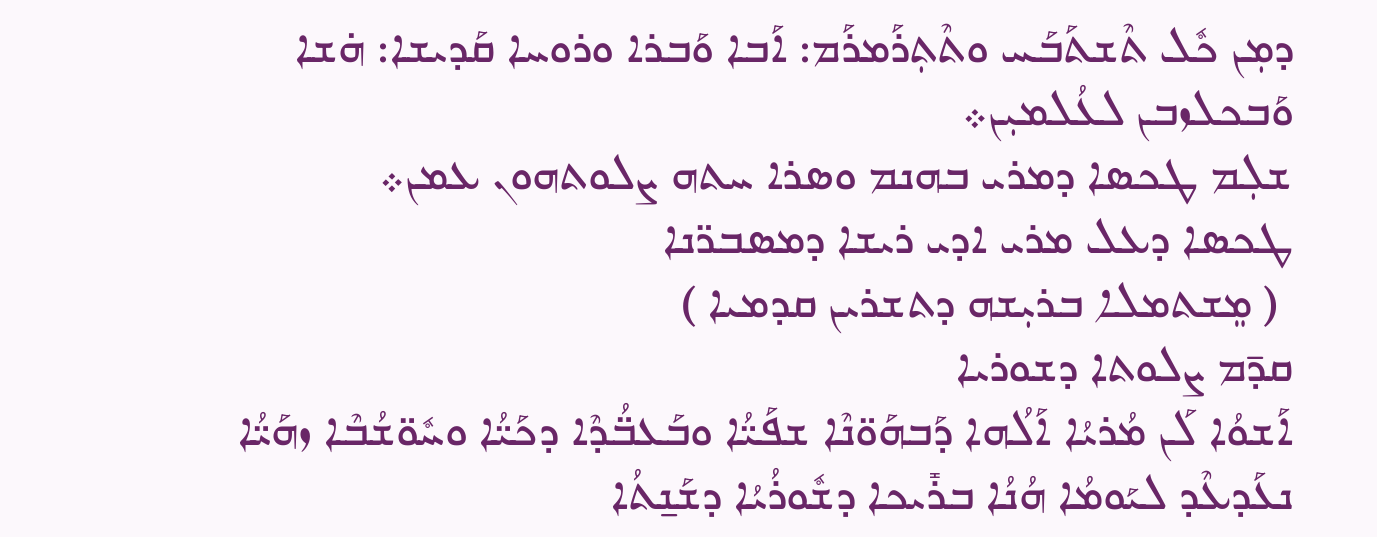ܕܡܼܢ ܟܽܠ ܬܶܫܬܰܒܰܚ ܘܬܶܬܼܪܰܡܪܰܡ: ܐܰܒܐ ܘܰܒܪܐ ܘܪܘܚܐ ܩܰܕܝܫܐ: ܗ̇ܫܐ ܘܰܒܟܠܙܒܢ ܠܥܳܠܡܝܼܢ܀
ܫܠܼܡ ܛܟܣܐ ܕܡܪܝ ܒܗܢܡ ܘܣܪܐ ܚܬܗ ܨܠܘܬܗܘܢ ܥܡܢ܀
ܛܟܣܐ ܕܥܠ ܡܪܝ ܐܕܝ ܪܝܫܐ ܕܡܣܒܪ̈ܢܐ
 ( ܡܸܫܬܡܠܐ ܒܪܝܼܫܗ ܕܬܫܪܝܢ ܩܕܡܝܐ )
ܩܕ̄ܡ ܨܠܘܬܐ ܕܫܘܪܝܐ
ܐܰܫܘܳܐ ܠܰܢ ܡܳܪܝܳܐ ܐܰܠܳܗܐ ܕܰܒܗܰܘ̈ܢܶܐ ܫܦܰܝ̈ܳܐ ܘܒܰܥܒ̈ܳܕܶܐ ܕܟܰܝ̈ܳܐ ܘܚܽܘ̈ܫܳܒܶܐ ܙܗܰܝ̈ܳܐ ܢܥܰܕܥܶܕ ܠܝܰܘܡܳܐ ܗܳܢܳܐ ܒܪܺܝܟܐ ܕܫܽܘܪܳܝܳܐ ܕܫܰܢ̱ܬܳܐ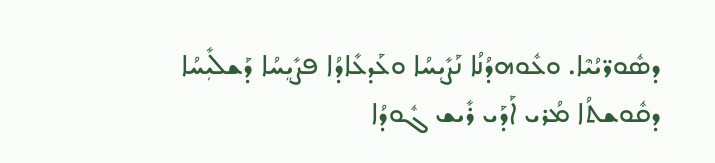ܕܣܽܘܪ̈ܝܳܝܶܐ. ܘܥܽܘܗܕܳܢܳܐ ܢܰܨܺܝܼܚܳܐ ܘܥܰܕܥܺܐܕܳܐ ܦܨܺܝܸܚܳܐ ܕܰܫܠܺܝܼܚܳܐ ܕܩܽܘܫܬܳܐ ܡܳܪܝ ܐܰܕܰܝ ܪܺܝܫ ܓܽܘܕܳܐ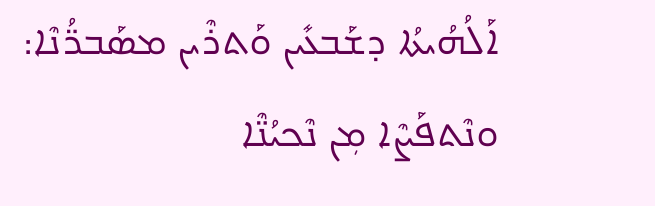ܐܰܠܳܗܳܝܬܳܐ ܕܫܰܒܥܺܝܢ ܘܰܬܪܶܝܢ ܡܣܰܒܪ̈ܳܢܶܐ: ܘܢܶܬܦܰܨܶܐ ܡܼܢ ܢܶܟܝܳܢ̈ܶܐ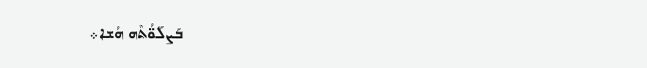ܒܰܨܠܰܘ̈ܳܬܶܗ ܗܳܫܐ܀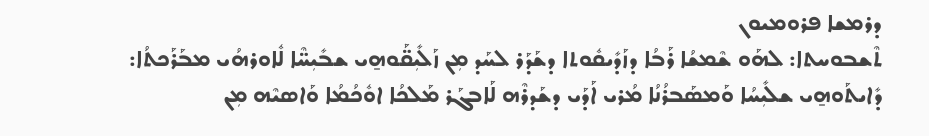ܕܪܡܫܐ ܦܪܘܡܝܘܢ
ܬܶܫܒܘܚܬܐ: ܠܗܰܘ ܫܶܡܫܳܐ ܪܰܒܳܐ ܕܙܰܕܺܝܩܽܘܬܐ ܕܫܰܕܰܪ ܠܚܰܕ ܡܼܢ ܙܰܠܺܝܼܩ̈ܰܘܗ̱ܝ ܫܒܺܝܼܚ̈ܶܐ ܠܽܐܘܪܗܳܝ ܡܒܰܪܰܟܬܳܐ: ܕܺܐܝܬܰܘܗ̱ܝ ܫܠܺܝܼܚܳܐ ܘܰܡܣܰܒܪܳܢܳܐ ܡܳܪܝ ܐܰܕܰܝ ܕܫܰܕܪܶܗ ܠܰܐܒܓܰܪ ܡܰܠܟܳܐ ܐܘܽܟܳܡܳܐ ܘܰܐܣܝܶܗ ܡܼܢ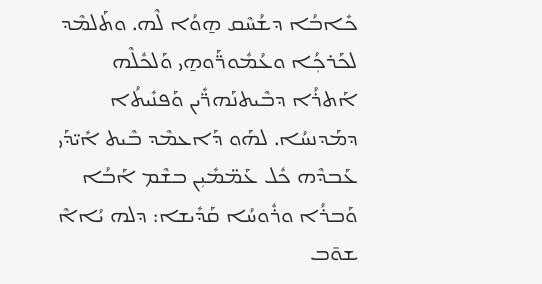ܟܺܐܒܳܐ ܕܫܳܚܶܩ ܗ̱ܘܳܐ ܠܶܗ. ܘܬܰܠܡܶܕ ܠܟܰܪܟܼܳܐ ܘܥܳܡܽܘܪ̈ܰܘܗ̱ܝ ܘܰܠܟܽܠܶܗ ܐܰܬܪܳܐ ܕܒܶܝܬܢܰܗܪ̈ܺܝܢ ܘܰܦܢܺܝܬܳܐ ܕܡܰܕܢܚܳܐ. ܠܗܰܘ ܕܰܐܥܡܶܕ ܒܶܝܬ ܐܺܝ̈ܕܰܝ ܥܰܒܕܶܗ ܟܽܠ ܥܰܡ̈ܡܺܝܼܢ ܒܫܶܡ ܐܰܒܳܐ ܘܰܒܪܳܐ ܘܪܽܘܚܳܐ ܩܰܕܺܝܫܐ: ܕܠܗ ܝܳܐܐܶ ܫܘ̄ܒ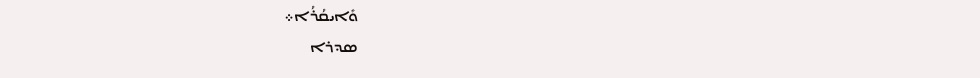ܘܺܐܝܩܳܪܳܐ܀
ܣܕܪܐ